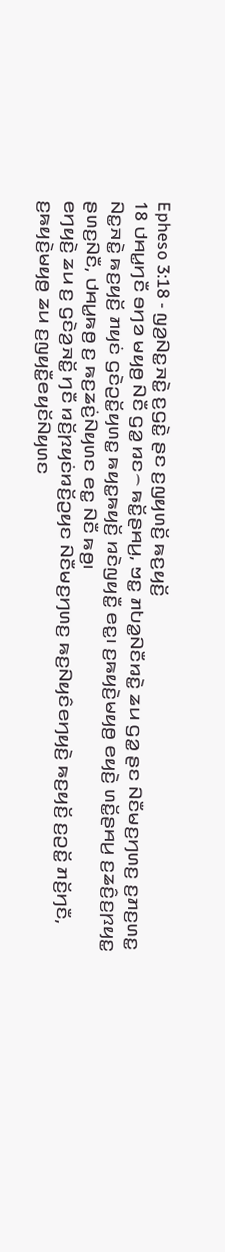Epheso 3:18 - ꤜꤤ꤬ꤡꤢ꤭ꤏꤢꤧ꤭ ꤢ꤬ꤞꤢꤧ꤭ ꤔꤢ ꤢ꤬ꤜꤟꤛꤢꤩ꤬ ꤒꤢ꤬ꤟꤢꤩ꤬
18 ꤓꤌꤣ꤭ꤚꤢꤪ ꤋꤚꤤ ꤗꤟꤥ꤬ ꤡꤢꤪ ꤞꤤ꤭ ꤙꤢ꤮ ꤒꤢꤩ꤭ꤔꤌꤣ꤬, ꤠꤢ꤭ ꤊꤝꤤ꤭ꤡꤢꤪꤙꤢꤧ꤭ ꤘꤣ ꤞꤤ꤭ ꤔꤢ ꤡꤢꤪꤗꤢ꤬ꤚꤛꤢ꤬ ꤢ꤬ꤊꤢ꤬ꤛꤢ꤭ ꤡꤢ꤭ꤏꤢꤧ꤭ ꤒꤢ꤬ꤟꤢꤩ꤬ ꤊꤟꤢꤦ ꤞꤢꤧꤑꤢꤩ꤭ꤟꤛꤢ꤭ ꤒꤟꤢ꤭ꤒꤟꤢꤩ꤬ ꤙꤢꤧꤜꤟꤢꤪ꤭ ꤕꤢ꤭꤯ ꤢ꤬ꤒꤟꤢꤧ꤬ꤗꤟꤥ꤬ ꤕꤟꤢꤧ꤬ ꤛꤢꤩ꤭ꤔꤌꤣ꤬ ꤢ꤬ꤘꤢꤨ꤬ꤢ꤬ꤐꤟꤢ꤭ ꤔꤛꤢ꤬ꤡꤢꤪ, ꤓꤌꤣ꤭ꤒꤥ꤬ ꤢ꤬ ꤒꤢ꤬ꤘꤢꤦ꤬ꤡꤟꤛꤢ ꤕꤢ꤭ ꤡꤢꤪ ꤒꤥ꤬꤯
ꤕꤚꤟꤢꤧ꤬ ꤘꤣ ꤢ꤬ ꤞꤢꤧꤤ꤬ꤏꤢꤩ꤭ ꤚꤢꤪ ꤙꤢꤩ꤬ꤐꤟꤢꤦꤙꤢꤩ꤬ꤑꤟꤢ ꤡꤢꤪꤗꤢ꤬ꤚꤛꤢ꤬ ꤒꤢ꤬ꤡꤟꤢꤨꤕꤚꤟꤢꤧ꤬ ꤒꤢ꤬ꤟꤢꤩ꤬ ꤢ꤬ꤑꤢꤩ꤭ ꤊꤢꤩ꤬ꤚꤢꤪ, ꤢ꤬ꤒꤟꤢꤧ꤬ꤗꤟꤥ꤬ ꤘꤣ ꤢ꤬ꤜꤟꤢꤪ꤭ꤕꤟꤢꤩꤡꤟꤛꤢ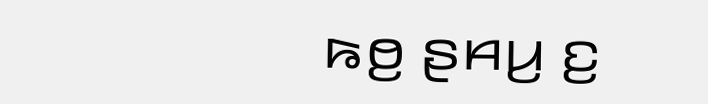ꤒꤥ꤬ ꤔꤌꤣ꤬ ꤢ꤬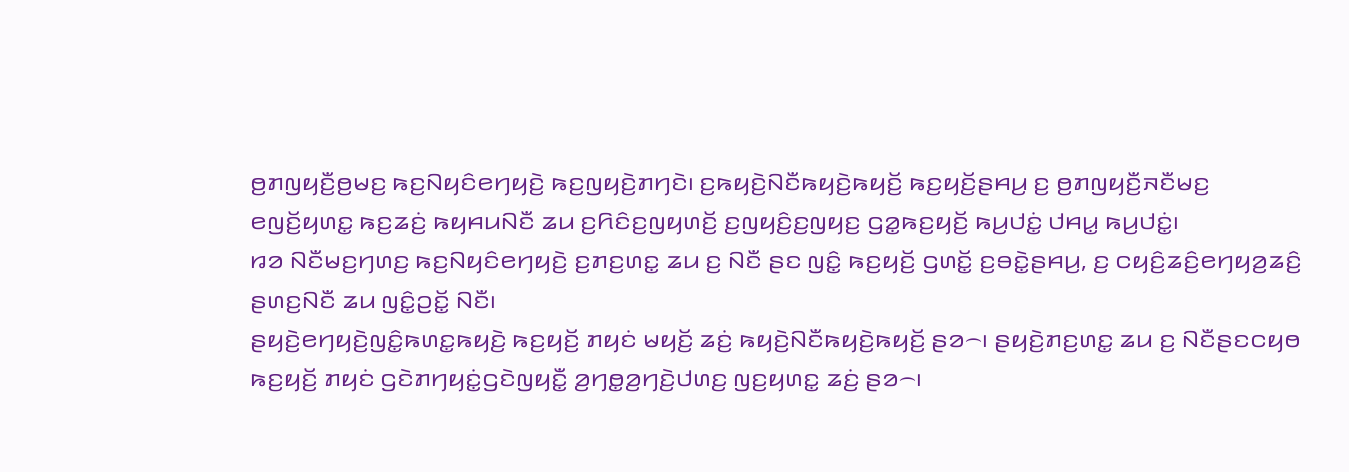ꤥ꤬ꤊꤜꤟꤢꤪ꤬ꤥ꤬ꤗꤢ꤬ ꤒꤢ꤬ꤡꤟꤢꤨꤕꤚꤟꤢꤧ꤬ ꤒꤢ꤬ꤜꤟꤢꤧ꤬ꤊꤚꤢꤧ꤯ ꤢ꤬ꤒꤟꤢꤧ꤬ꤡꤢꤪꤒꤟꤢꤧ꤬ꤒꤟꤢꤩ꤬ ꤒꤢ꤬ꤟꤢꤩ꤬ꤔꤌꤣ꤬ ꤢ꤬ ꤥ꤬ꤊꤜꤟꤢꤪ꤬ꤏꤢꤪꤗꤢ꤬ ꤕꤜꤢꤩ꤬ꤟꤛꤢ꤭ ꤒꤢ꤬ꤘꤢꤦ꤬ ꤒꤟꤌꤣꤡꤢꤪ ꤘꤣ ꤢ꤬ꤖꤢꤨꤢ꤬ꤜꤟꤛꤢꤩ꤬ ꤢ꤬ꤜꤟꤢꤨ꤬ꤢ꤬ꤜꤟꤢ꤬ ꤞꤤ꤭ꤒꤢ꤬ꤟꤢꤩ꤬ ꤒꤣ꤬ꤓꤢꤦ꤭ ꤓꤌꤣ꤭ ꤒꤣ꤬ꤓꤢꤦ꤭꤯
ꤙꤤ ꤡꤢꤪꤗꤢ꤬ꤚꤛꤢ꤬ ꤒꤢ꤬ꤡꤟꤢꤨꤕꤚꤟꤢꤧ꤬ ꤢ꤬ꤊꤢ꤬ꤛꤢ꤭ ꤘꤣ ꤢ꤬ ꤡꤢꤪ ꤔꤢ ꤜꤢꤨ꤭ ꤒꤢ꤬ꤟꤢꤩ꤬ ꤞꤛꤢꤩ꤭ ꤢ꤬ꤋꤢꤧ꤭ꤔꤌꤣ꤬, ꤢ꤬ ꤍꤟꤢꤨ꤬ꤘꤢꤨ꤬ꤕꤚꤟꤤ꤬ꤘꤢꤨ꤬ ꤔꤛꤢ꤬ꤡꤢꤪ ꤘꤣ ꤜꤢꤨ꤭ꤑꤢꤩ꤭ ꤡꤢꤪ꤯
ꤔꤟꤢꤧ꤬ꤕꤚꤟꤢꤧ꤬ꤜꤢꤨ꤭ꤒꤛꤢ꤭ꤒꤟꤢꤧ꤬ ꤒꤢ꤬ꤟꤢꤩ꤬ ꤊꤟꤢꤦ ꤗꤟꤢꤩ꤬ ꤘꤢꤦ꤬ ꤒꤟꤢꤧ꤬ꤡꤢꤪꤒꤟꤢꤧ꤬ꤒꤟꤢꤩ꤬ ꤔꤤ꤮꤯ ꤔꤟꤢꤧ꤬ꤊꤢ꤬ꤛꤢ꤭ ꤘꤣ ꤢ꤬ ꤡꤢꤪꤔꤢꤍꤟꤥ ꤒꤢ꤬ꤟꤢꤩ꤬ ꤊꤟꤢꤦ ꤞꤢꤧꤊꤚꤟꤢꤦ꤭ꤞꤢꤧꤜꤟꤢꤪ꤭ ꤤ꤬ꤚꤥ꤭ꤤ꤬ꤚꤢꤧ꤬ꤓꤛꤢ꤬ ꤜꤢ꤬ꤟꤛꤢ꤭ ꤘꤢꤦ꤬ ꤔꤤ꤮꤯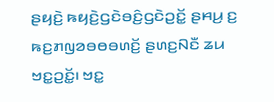ꤔꤟꤢꤧ꤬ ꤒꤟꤢꤧ꤬ꤞꤢꤧꤋꤢꤨ꤬ꤞꤢꤧꤑꤢꤩ꤭ ꤔꤌꤣ꤬ ꤢ꤬ ꤒꤢ꤬ꤊꤜꤤꤋꤥꤋꤛꤢꤩ꤬ ꤔꤛꤢ꤬ꤡꤢꤪ ꤘꤣ ꤠꤢ꤭ꤑꤢꤩ꤭꤯ ꤠꤢ꤭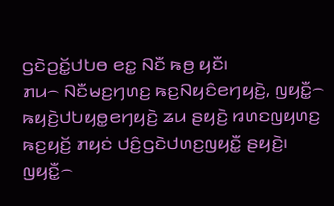ꤞꤢꤧꤑꤢꤩ꤭ꤓꤝꤥ ꤕꤢ꤭ ꤡꤢꤪ ꤒꤥ꤬ ꤟꤢꤪ꤯
ꤊꤣ꤮ ꤡꤢꤪꤗꤢ꤬ꤚꤛꤢ꤬ ꤒꤢ꤬ꤡꤟꤢꤨꤕꤚꤟꤢꤧ꤬, ꤜꤟꤢꤪ꤭꤮ ꤒꤟꤢꤧ꤬ꤓꤝꤟꤥ꤭ꤕꤚꤟꤢꤧ꤬ ꤘꤣ ꤔꤟꤢꤧ꤬ ꤙꤛꤢꤜꤟꤛꤢ꤬ ꤒꤢ꤬ꤟꤢꤩ꤬ ꤊꤟꤢꤦ ꤓꤢꤨ꤬ꤞꤢꤧꤓꤛꤢ꤬ꤜꤟꤢꤪ꤭ ꤔꤟꤢꤧ꤬꤯ ꤜꤟꤢꤪ꤭꤮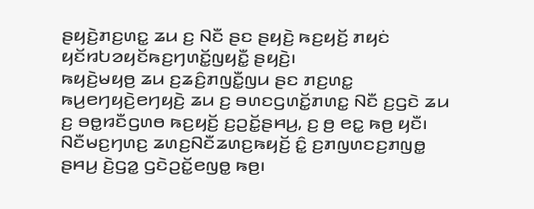ꤔꤟꤢꤧ꤬ꤊꤢ꤬ꤛꤢ꤭ ꤘꤣ ꤢ꤬ ꤡꤢꤪ ꤔꤢ ꤔꤟꤢꤧ꤬ ꤒꤢ꤬ꤟꤢꤩ꤬ ꤊꤟꤢꤦ ꤟꤢꤩꤙꤝꤤꤟꤢꤩꤒꤢ꤬ꤚꤛꤢꤩ꤭ꤜꤟꤢꤪ꤭ ꤔꤟꤢꤧ꤬꤯
ꤒꤟꤢꤧ꤬ꤗꤟꤥ꤬ ꤘꤣ ꤢ꤬ꤘꤢꤨ꤬ꤊꤜꤢꤪ꤭ꤜꤣ ꤔꤢ ꤊꤢ꤬ꤛꤢ꤭ ꤒꤣ꤬ꤕꤚꤟꤢꤧ꤬ꤕꤚꤟꤢꤧ꤬ ꤘꤣ ꤢ꤬ ꤋꤛꤢꤞꤛꤢꤩ꤭ꤊꤛꤢ꤭ ꤡꤢꤪ ꤢ꤬ꤞꤢꤧ ꤘꤣ ꤢ꤬ ꤋꤥ꤭ꤙꤢꤪꤞꤛꤥ ꤒꤢ꤬ꤟꤢꤩ꤬ ꤢ꤬ꤑꤢꤩ꤭ꤔꤌꤣ꤬, ꤢ꤬ ꤥ꤬ ꤕꤢ꤭ ꤒꤥ꤬ ꤟꤢꤪ꤯
ꤡꤢꤪꤗꤢ꤬ꤚꤛꤢ꤬ ꤘꤛꤢ꤬ꤡꤢꤪꤘꤛꤢ꤬ꤒꤟꤢꤩ꤬ ꤢꤨ꤭ ꤢ꤬ꤊꤜꤛꤢꤢ꤬ꤊꤜꤥ꤭ ꤔꤌꤣ꤬ ꤢꤧ꤬ꤞꤤ꤭ ꤞꤢꤧꤑꤢꤩ꤭ꤕꤜꤥ꤭ ꤒꤥ꤬꤯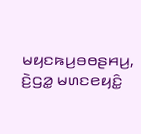ꤗꤟꤢꤒꤣ꤬ꤋꤥꤔꤌꤣ꤬, ꤢꤧ꤬ꤞꤤ꤭ ꤗꤛꤢꤕꤟꤢꤨ꤭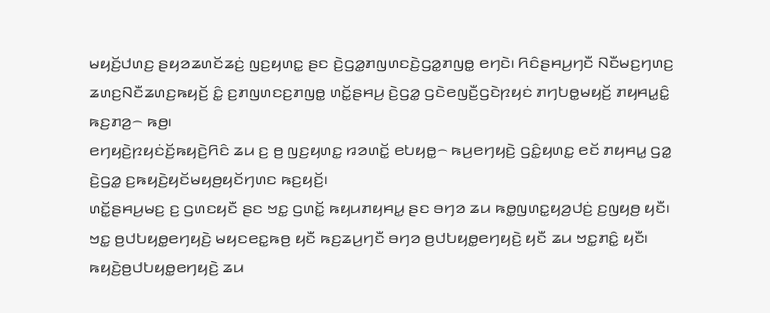ꤗꤟꤢꤩ꤬ꤓꤛꤢ꤬ ꤔꤟꤤꤘꤛꤢꤩꤘꤢꤦ꤬ ꤜꤢ꤬ꤟꤛꤢ꤭ ꤔꤢ ꤢꤧ꤬ꤞꤤ꤭ꤊꤜꤛꤢꤢꤧ꤬ꤞꤤ꤭ꤊꤜꤥ꤭ ꤕꤚꤢꤧ꤯ ꤖꤢꤨꤔꤌꤣ꤬ꤚꤢꤪ ꤡꤢꤪꤗꤢ꤬ꤚꤛꤢ꤬ ꤘꤛꤢ꤬ꤡꤢꤪꤘꤛꤢ꤬ꤒꤟꤢꤩ꤬ ꤢꤨ꤭ ꤢ꤬ꤊꤜꤛꤢꤢ꤬ꤊꤜꤥ꤭ ꤛꤢꤩ꤭ꤔꤌꤣ꤬ ꤢꤧ꤬ꤞꤤ꤭ ꤞꤢꤧꤕꤜꤢꤪ꤬ꤞꤢꤧꤐꤟꤢꤦ ꤊꤚꤝꤥ꤭ꤗꤟꤢꤩ꤬ ꤊꤟꤌꤣ꤭ꤢꤨ꤭ ꤒꤢ꤬ꤊꤤ꤬꤮ ꤒꤥ꤬꤯
ꤕꤚꤟꤢꤧ꤬ꤐꤟꤢꤦꤢꤩ꤬ꤒꤟꤢꤧ꤬ꤖꤢꤨ ꤘꤣ ꤢ꤬ ꤥ꤬ ꤜꤢ꤬ꤟꤛꤢ꤭ ꤙꤤꤛꤢꤩ꤭ ꤕꤝꤟꤥ꤭꤮ ꤒꤣ꤬ꤕꤚꤟꤢꤧ꤬ ꤞꤢꤨ꤭ꤟꤛꤢ꤭ ꤕꤢꤩ ꤊꤟꤌꤣ꤭ ꤞꤤ꤭ ꤢꤧ꤬ꤞꤤ꤭ ꤢ꤬ꤒꤟꤢꤧ꤬ꤟꤢꤩꤗꤟꤥ꤬ꤟꤢꤩꤚꤛꤢ ꤒꤢ꤬ꤟꤢꤩ꤬꤯
ꤛꤢꤩ꤭ꤔꤌꤣ꤬ꤗꤢ꤬ ꤢ꤬ ꤞꤛꤢꤟꤢꤪ ꤔꤢ ꤠꤢ꤭ ꤞꤛꤢꤩ꤭ ꤒꤟꤣꤊꤟꤌꤣ꤭ ꤔꤢ ꤋꤚꤤ ꤘꤣ ꤒꤥ꤭ꤜꤛꤢ꤭ꤟꤤ꤬ꤓꤢꤦ꤬ ꤢ꤬ꤜꤟꤥ꤬ ꤟꤢꤪ꤯ ꤠꤢ꤭ ꤥ꤬ꤓꤝꤟꤥ꤭ꤕꤚꤟꤢꤧ꤬ ꤗꤟꤢꤕꤢ꤭ꤒꤥ꤬ ꤟꤢꤪ ꤒꤢ꤬ꤘꤣ꤬ꤚꤢꤪ ꤋꤚꤤ ꤥ꤬ꤓꤝꤟꤥ꤭ꤕꤚꤟꤢꤧ꤬ ꤟꤢꤪ ꤘꤣ ꤠꤢ꤭ꤊꤢꤨ꤭ ꤟꤢꤪ꤯ ꤒꤟꤢꤧ꤬ꤥ꤬ꤓꤝꤟꤥ꤭ꤕꤚꤟꤢꤧ꤬ ꤘꤣ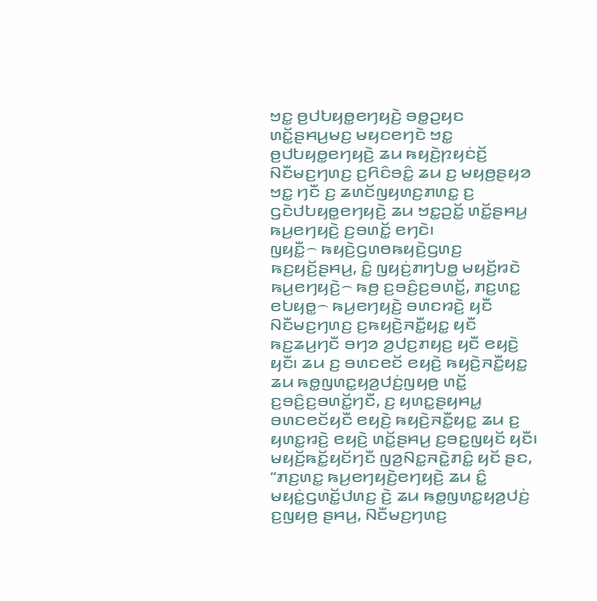ꤠꤢ꤭ ꤥ꤬ꤓꤝꤟꤥ꤭ꤕꤚꤟꤢꤧ꤬ ꤋꤥ꤭ꤑꤟꤢ ꤛꤢꤩ꤭ꤔꤌꤣ꤬ꤗꤢ꤬ ꤗꤟꤢꤕꤚꤢꤧ ꤠꤢ꤭ ꤥ꤬ꤓꤝꤟꤥ꤭ꤕꤚꤟꤢꤧ꤬ ꤘꤣ ꤒꤟꤢꤧ꤬ꤐꤟꤢꤦꤢꤩ꤬ ꤡꤢꤪꤗꤢ꤬ꤚꤛꤢ꤬ ꤢ꤬ꤖꤢꤨꤋꤢꤨ꤭ ꤘꤣ ꤢ꤬ ꤗꤟꤥ꤬ꤔꤟꤤ ꤠꤢ꤭ ꤚꤢꤪ ꤢ꤬ ꤘꤛꤢꤩꤜꤟꤛꤢ꤬ꤊꤛꤢ꤭ ꤢ꤬ ꤞꤢꤧꤓꤝꤟꤥ꤭ꤕꤚꤟꤢꤧ꤬ ꤘꤣ ꤠꤢ꤭ꤑꤢꤩ꤭ ꤛꤢꤩ꤭ꤔꤌꤣ꤬ ꤒꤣ꤬ꤕꤚꤟꤢꤧ꤬ ꤢ꤬ꤋꤛꤢꤩ꤭ ꤕꤚꤢꤧ꤯
ꤜꤟꤢꤪ꤭꤮ ꤒꤟꤢꤧ꤬ꤞꤛꤥꤒꤟꤢꤧ꤬ꤞꤛꤢ꤬ ꤒꤢ꤬ꤟꤢꤩ꤬ꤔꤌꤣ꤬, ꤢꤨ꤭ ꤜꤟꤢꤦ꤬ꤊꤚꤝꤥ꤭ ꤗꤟꤢꤩ꤬ꤙꤢꤧ ꤒꤣ꤬ꤕꤚꤟꤢꤧ꤬꤮ ꤒꤥ꤬ ꤢ꤬ꤋꤢꤨ꤬ꤢ꤬ꤋꤛꤢꤩ꤭, ꤊꤢ꤬ꤛꤢ꤭ ꤕꤝꤟꤥ꤭꤮ ꤒꤣ꤬ꤕꤚꤟꤢꤧ꤬ ꤋꤛꤢꤙꤢꤧ꤬ ꤟꤢꤪ ꤡꤢꤪꤗꤢ꤬ꤚꤛꤢ꤬ ꤢ꤬ꤒꤟꤢꤧ꤬ꤏꤢꤪ꤭ꤟꤢ꤭ ꤟꤢꤪ ꤒꤢ꤬ꤘꤣ꤬ꤚꤢꤪ ꤋꤚꤤ ꤤ꤬ꤓꤢ꤬ꤊꤟꤢ꤬ ꤟꤢꤪ ꤕꤟꤢꤧ꤬ ꤟꤢꤪ꤯ ꤘꤣ ꤢ꤬ ꤋꤛꤢꤕꤢꤩ ꤕꤟꤢꤧ꤬ ꤒꤟꤢꤧ꤬ꤏꤢꤪ꤭ꤟꤢ꤭ ꤘꤣ ꤒꤥ꤭ꤜꤛꤢ꤭ꤟꤤ꤬ꤓꤢꤦ꤬ꤜꤟꤥ꤬ ꤛꤢꤩ꤭ ꤢ꤬ꤋꤢꤨ꤬ꤢ꤬ꤋꤛꤢꤩ꤭ꤚꤢꤪ, ꤢ꤬ ꤟꤛꤢ꤭ꤔꤟꤌꤣ꤭ ꤋꤛꤢꤕꤢꤩꤟꤢꤪ ꤕꤟꤢꤧ꤬ ꤒꤟꤢꤧ꤬ꤏꤢꤪ꤭ꤟꤢ꤭ ꤘꤣ ꤢ꤬ ꤟꤛꤢ꤭ꤙꤢꤧ꤬ ꤕꤟꤢꤧ꤬ ꤛꤢꤩ꤭ꤔꤌꤣ꤬ ꤢ꤬ꤋꤢ꤭ꤜꤟꤢꤩ ꤟꤢꤪ꤯ ꤗꤟꤢꤩ꤬ꤒꤢꤩ꤭ꤟꤢꤩꤚꤢꤪ ꤜꤤ꤬ꤡꤢ꤭ꤏꤢꤧ꤭ꤊꤢꤨ꤭ ꤟꤢꤩ ꤔꤢ, “ꤊꤢ꤬ꤛꤢ꤭ ꤒꤣ꤬ꤕꤚꤟꤢꤧ꤬ꤕꤚꤟꤢꤧ꤬ ꤘꤣ ꤢꤨ꤭ ꤗꤟꤢꤦ꤭ꤞꤛꤢꤩ꤭ꤓꤛꤢ꤬ ꤢꤧ꤬ ꤘꤣ ꤒꤥ꤭ꤜꤛꤢ꤭ꤟꤤ꤬ꤓꤢꤦ꤬ ꤢ꤬ꤜꤟꤥ꤬ ꤔꤌꤣ꤬, ꤡꤢꤪꤗꤢ꤬ꤚꤛꤢ꤬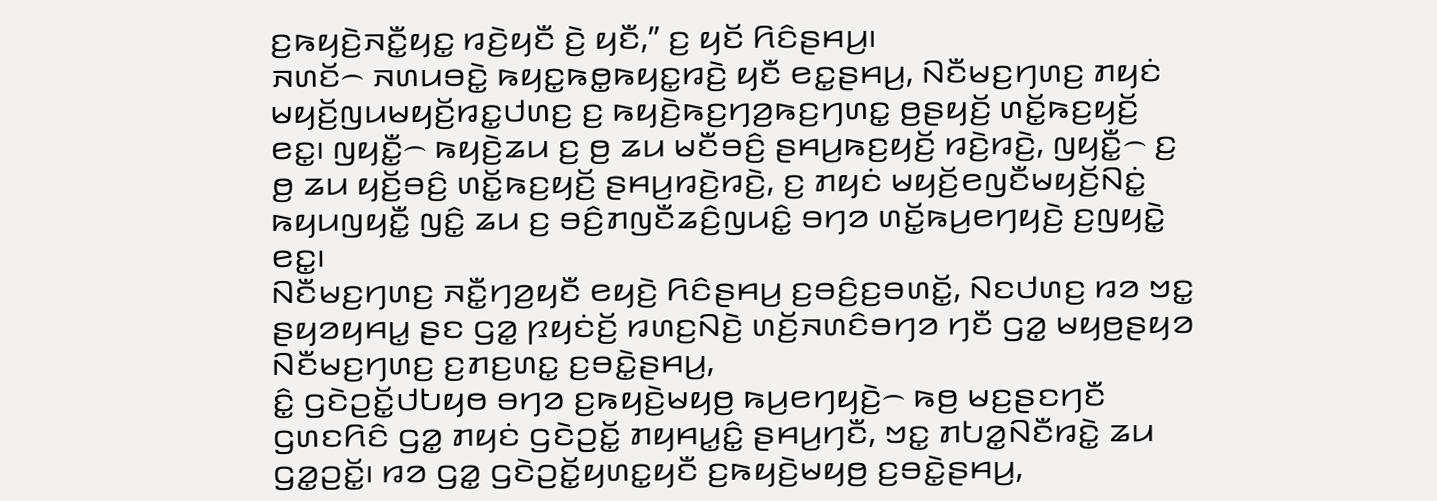ꤢ꤬ꤒꤟꤢꤧ꤬ꤏꤢꤪ꤭ꤟꤢ꤭ ꤙꤢꤧ꤬ꤟꤢꤪ ꤢꤧ꤬ ꤟꤢꤪ,” ꤢ꤬ ꤟꤢꤩ ꤖꤢꤨꤔꤌꤣ꤬꤯
ꤏꤛꤢꤩ꤮ ꤏꤛꤣꤋꤢꤧ꤭ ꤒꤟꤢ꤭ꤒꤥ꤭ꤒꤟꤢ꤭ꤙꤢꤧ꤬ ꤟꤢꤪ ꤕꤢ꤭ꤔꤌꤣ꤬, ꤡꤢꤪꤗꤢ꤬ꤚꤛꤢ꤬ ꤊꤟꤢꤦ ꤗꤟꤢꤩ꤬ꤜꤣꤗꤟꤢꤩ꤬ꤙꤢ꤭ꤓꤛꤢ꤬ ꤢ꤬ ꤒꤟꤢꤧ꤬ꤒꤢ꤬ꤚꤤ꤬ꤒꤢ꤬ꤚꤛꤢ꤭ ꤥ꤬ꤔꤟꤢꤩ꤬ ꤛꤢꤩ꤭ꤒꤢ꤬ꤟꤢꤩ꤬ ꤕꤢ꤭꤯ ꤜꤟꤢꤪ꤭꤮ ꤒꤟꤢꤧ꤬ꤘꤣ ꤢ꤬ ꤥ꤬ ꤘꤣ ꤗꤢꤪꤋꤢꤨ꤬ ꤔꤌꤣ꤬ꤒꤢ꤬ꤟꤢꤩ꤬ ꤙꤢꤧ꤬ꤙꤢꤧ꤬, ꤜꤟꤢꤪ꤭꤮ ꤢ꤬ ꤥ꤬ ꤘꤣ ꤟꤢꤩ꤬ꤋꤢꤨ꤬ ꤛꤢꤩ꤭ꤒꤢ꤬ꤟꤢꤩ꤬ ꤔꤌꤣ꤬ꤙꤢꤧ꤬ꤙꤢꤧ꤬, ꤢ꤬ ꤊꤟꤢꤦ ꤗꤟꤢꤩ꤬ꤕꤜꤢꤪꤗꤟꤢꤩ꤬ꤡꤢꤦ꤭ ꤒꤟꤣꤜꤟꤢꤪ꤭ ꤜꤢꤨ꤭ ꤘꤣ ꤢ꤬ ꤋꤢꤨ꤬ꤊꤜꤢꤪꤘꤢꤨ꤬ꤜꤣꤢꤨ꤭ ꤋꤚꤤ ꤛꤢꤩ꤭ꤒꤣ꤬ꤕꤚꤟꤢꤧ꤬ ꤢ꤬ꤜꤟꤢꤧ꤭ ꤕꤢ꤭꤯
ꤡꤢꤪꤗꤢ꤬ꤚꤛꤢ꤬ ꤏꤢꤪ꤭ꤚꤤ꤬ꤟꤢꤪ ꤕꤟꤢꤧ꤬ ꤖꤢꤨꤔꤌꤣ꤬ ꤢ꤬ꤋꤢꤨ꤬ꤢ꤬ꤋꤛꤢꤩ꤭, ꤡꤢꤓꤛꤢ꤬ ꤙꤤ ꤠꤢ꤭ ꤔꤟꤤꤟꤌꤣ꤭ ꤔꤢ ꤞꤤ꤭ ꤐꤟꤢꤦꤢꤩ꤬ ꤙꤛꤢ꤬ꤡꤢꤧ꤬ ꤛꤢꤩ꤬ꤏꤛꤢꤨꤋꤚꤤ ꤚꤢꤪ ꤞꤤ꤭ ꤗꤟꤥ꤬ꤔꤟꤤ ꤡꤢꤪꤗꤢ꤬ꤚꤛꤢ꤬ ꤢ꤬ꤊꤢ꤬ꤛꤢ꤭ ꤢ꤬ꤋꤢꤧ꤭ꤔꤌꤣ꤬,
ꤢꤨ꤭ ꤞꤢꤧꤑꤢꤩ꤭ꤓꤝꤟꤥ ꤋꤚꤤ ꤢ꤬ꤒꤟꤢꤧ꤬ꤗꤟꤥ꤬ ꤒꤣ꤬ꤕꤚꤟꤢꤧ꤬꤮ ꤒꤥ꤬ ꤗꤢ꤬ꤔꤢꤚꤢꤪ ꤞꤛꤢꤖꤢꤨ ꤞꤤ꤭ ꤊꤟꤢꤦ ꤞꤢꤧꤑꤢꤩ꤭ ꤊꤟꤌꤣ꤭ꤢꤨ꤭ ꤔꤌꤣ꤬ꤚꤢꤪ, ꤠꤢ꤭ ꤊꤝꤤ꤭ꤡꤢꤪꤙꤢꤧ꤭ ꤘꤣ ꤞꤤ꤭ꤑꤢꤩ꤭꤯ ꤙꤤ ꤞꤤ꤭ ꤞꤢꤧꤑꤢꤩ꤭ꤟꤛꤢ꤭ꤟꤢꤪ ꤢ꤬ꤒꤟꤢꤧ꤬ꤗꤟꤥ꤬ ꤢ꤬ꤋꤢꤧ꤭ꤔꤌꤣ꤬,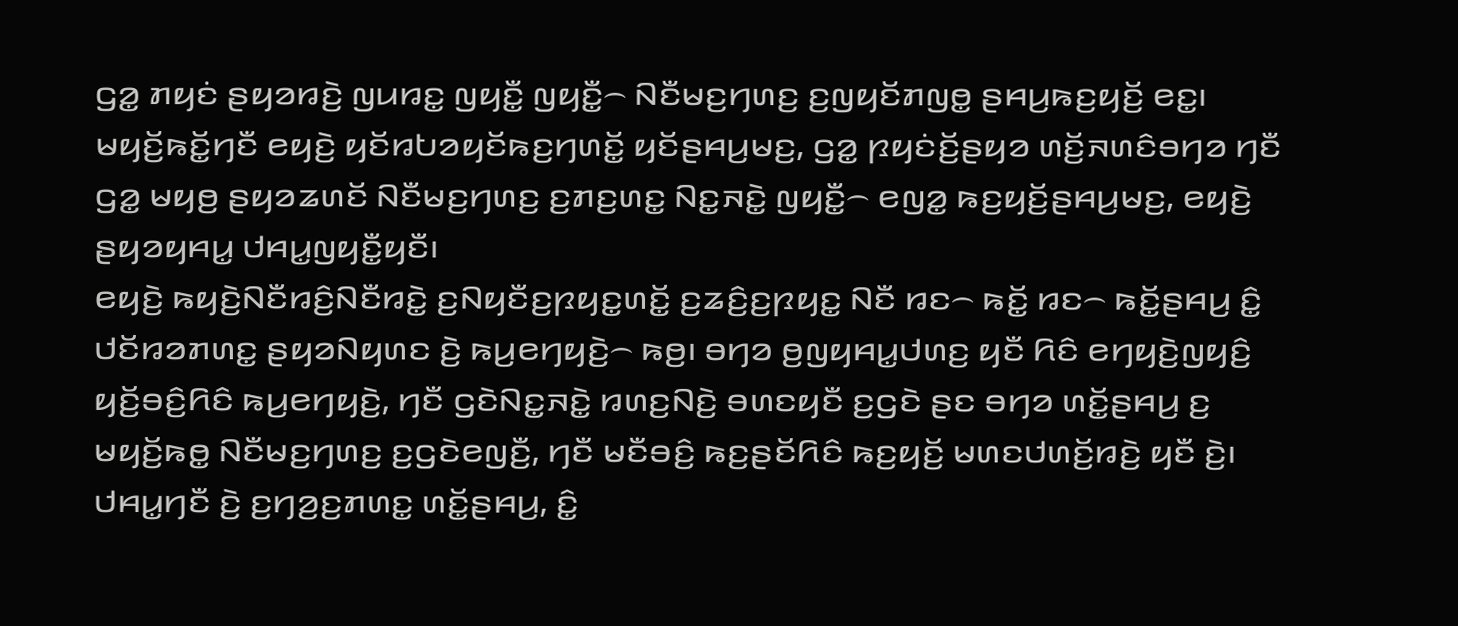ꤞꤤ꤭ ꤊꤟꤢꤦ ꤔꤟꤤꤙꤢꤧ꤬ ꤜꤣꤙꤢ꤭ ꤜꤟꤢꤪ꤭ ꤜꤟꤢꤪ꤭꤮ ꤡꤢꤪꤗꤢ꤬ꤚꤛꤢ꤬ ꤢ꤬ꤜꤟꤢꤩꤊꤜꤥ꤭ ꤔꤌꤣ꤬ꤒꤢ꤬ꤟꤢꤩ꤬ ꤕꤢ꤭꤯
ꤗꤟꤢꤩ꤬ꤒꤢꤩ꤭ꤚꤢꤪ ꤕꤟꤢꤧ꤬ ꤟꤢꤩꤙꤝꤤꤟꤢꤩꤒꤢ꤬ꤚꤛꤢꤩ꤭ ꤟꤢꤩꤔꤌꤣ꤬ꤗꤢ꤬, ꤞꤤ꤭ ꤐꤟꤢꤦꤢꤩ꤬ꤔꤟꤤ ꤛꤢꤩ꤬ꤏꤛꤢꤨꤋꤚꤤ ꤚꤢꤪ ꤞꤤ꤭ ꤗꤟꤥ꤬ ꤔꤟꤤꤘꤛꤢꤩ ꤡꤢꤪꤗꤢ꤬ꤚꤛꤢ꤬ ꤢ꤬ꤊꤢ꤬ꤛꤢ꤭ ꤡꤢ꤭ꤏꤢꤧ꤭ ꤜꤟꤢꤪ꤭꤮ ꤕꤜꤤ꤭ ꤒꤢ꤬ꤟꤢꤩ꤬ꤔꤌꤣ꤬ꤗꤢ꤬, ꤕꤟꤢꤧ꤬ ꤔꤟꤤꤟꤌꤣ꤭ ꤓꤌꤣ꤭ꤜꤟꤢꤪ꤭ꤟꤢꤪ꤯
ꤕꤟꤢꤧ꤬ ꤒꤟꤢꤧ꤬ꤡꤢꤪꤙꤢꤨ꤬ꤡꤢꤪꤙꤢꤧ꤭ ꤢ꤬ꤡꤟꤢꤪꤢ꤬ꤐꤟꤢ꤭ꤛꤢꤩ꤭ ꤢ꤬ꤘꤢꤨ꤬ꤢ꤬ꤐꤟꤢ꤭ ꤡꤢꤪ ꤙꤢ꤮ ꤒꤢꤩ꤭ ꤙꤢ꤮ ꤒꤢꤩ꤭ꤔꤌꤣ꤬ ꤢꤨ꤭ ꤓꤢꤩꤙꤤꤊꤛꤢ꤭ ꤔꤟꤤꤡꤟꤛꤢ ꤢꤧ꤬ ꤒꤣ꤬ꤕꤚꤟꤢꤧ꤬꤮ ꤒꤥ꤬꤯ ꤋꤚꤤ ꤥ꤬ꤜꤟꤌꤣ꤭ꤓꤛꤢ꤬ ꤟꤢꤪ ꤖꤢꤨ ꤕꤚꤟꤢꤧ꤬ꤜꤟꤢꤨ꤬ ꤟꤢꤩ꤬ꤋꤢꤨ꤬ꤖꤢꤨ ꤒꤣ꤬ꤕꤚꤟꤢꤧ꤬, ꤚꤢꤪ ꤞꤢꤧꤡꤢ꤭ꤏꤢꤧ꤭ ꤙꤛꤢ꤬ꤡꤢꤧ꤬ ꤋꤛꤢꤟꤢꤪ ꤢ꤬ꤞꤢꤧ ꤔꤢ ꤋꤚꤤ ꤛꤢꤩ꤭ꤔꤌꤣ꤬ ꤢ꤬ ꤗꤟꤢꤩ꤬ꤒꤥ꤭ ꤡꤢꤪꤗꤢ꤬ꤚꤛꤢ꤬ ꤢ꤬ꤞꤢꤧꤕꤜꤢꤪ꤬, ꤚꤢꤪ ꤗꤢꤪꤋꤢꤨ꤬ ꤒꤢ꤬ꤔꤢꤩꤖꤢꤨ ꤒꤢ꤬ꤟꤢꤩ꤬ ꤗꤛꤢꤓꤛꤢꤩ꤬ꤙꤢꤧ꤬ ꤟꤢꤪ ꤢꤧ꤬꤯ ꤓꤌꤣ꤭ꤚꤢꤪ ꤢꤧ꤬ ꤢ꤬ꤚꤤ꤬ꤢ꤬ꤊꤛꤢ꤭ ꤛꤢꤩ꤭ꤔꤌꤣ꤬, ꤢꤨ꤭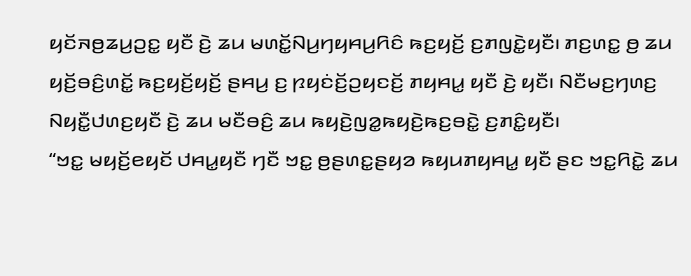ꤟꤢꤩꤏꤥ꤬ꤘꤣ꤬ꤑꤢ꤭ ꤟꤢꤪ ꤢꤧ꤬ ꤘꤣ ꤗꤛꤢꤩ꤭ꤡꤣ꤬ꤚꤟꤌꤣ꤬ꤖꤢꤨ ꤒꤢ꤬ꤟꤢꤩ꤬ ꤢ꤬ꤊꤜꤢꤧ꤭ꤟꤢꤪ꤯ ꤊꤢ꤬ꤛꤢ꤭ ꤥ꤬ ꤘꤣ ꤟꤢꤩ꤬ꤋꤢꤨ꤬ꤛꤢꤩ꤭ ꤒꤢ꤬ꤟꤢꤩ꤬ꤟꤢꤩ꤬ ꤔꤌꤣ꤬ ꤢ꤬ ꤐꤟꤢꤦꤢꤩ꤬ꤑꤟꤢꤢꤩ꤬ ꤊꤟꤌꤣ꤭ ꤟꤢꤪ ꤢꤧ꤬ ꤟꤢꤪ꤯ ꤡꤢꤪꤗꤢ꤬ꤚꤛꤢ꤬ ꤡꤟꤢꤪ꤭ꤓꤛꤢ꤬ꤟꤢꤪ ꤢꤧ꤬ ꤘꤣ ꤗꤢꤪꤋꤢꤨ꤬ ꤘꤣ ꤒꤟꤢꤧ꤬ꤜꤤ꤭ꤒꤟꤢꤧ꤬ꤒꤢ꤬ꤋꤢꤧ꤭ ꤢ꤬ꤊꤢꤨ꤭ꤟꤢꤪ꤯
“ꤠꤢ꤭ ꤗꤟꤢꤩ꤬ꤕꤟꤢꤩ ꤓꤌꤣ꤭ꤟꤢꤪ ꤚꤢꤪ ꤠꤢ꤭ ꤥ꤬ꤔꤛꤢ꤭ꤔꤟꤤ ꤒꤟꤣꤊꤟꤌꤣ꤭ ꤟꤢꤪ ꤔꤢ ꤠꤢ꤭ꤖꤢꤧ꤭ ꤘꤣ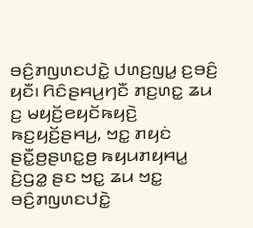ꤋꤢꤨ꤬ꤊꤜꤛꤢꤓꤢꤧ꤭ ꤓꤛꤢ꤬ꤜꤣ꤭ ꤢ꤬ꤋꤢꤨ꤬ ꤟꤢꤪ꤯ ꤖꤢꤨꤔꤌꤣ꤬ꤚꤢꤪ ꤊꤢ꤬ꤛꤢ꤭ ꤘꤣ ꤢ꤬ ꤗꤟꤢꤩ꤬ꤕꤟꤢꤩꤒꤟꤢꤧ꤬ ꤒꤢ꤬ꤟꤢꤩ꤬ꤔꤌꤣ꤬, ꤠꤢ꤭ ꤊꤟꤢꤦ ꤔꤢꤪ꤭ꤥ꤬ꤔꤛꤢ꤭ꤥ꤬ ꤒꤟꤣꤊꤟꤌꤣ꤭ ꤢꤧ꤬ꤞꤤ꤭ ꤔꤢ ꤠꤢ꤭ ꤘꤣ ꤠꤢ꤭ ꤋꤢꤨ꤬ꤊꤜꤛꤢꤓꤢꤧ꤭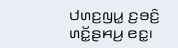ꤓꤛꤢ꤬ꤜꤣ꤭ ꤢ꤬ꤋꤢꤨ꤬ ꤛꤢꤩ꤭ꤔꤌꤣ꤬ ꤕꤢ꤭꤯